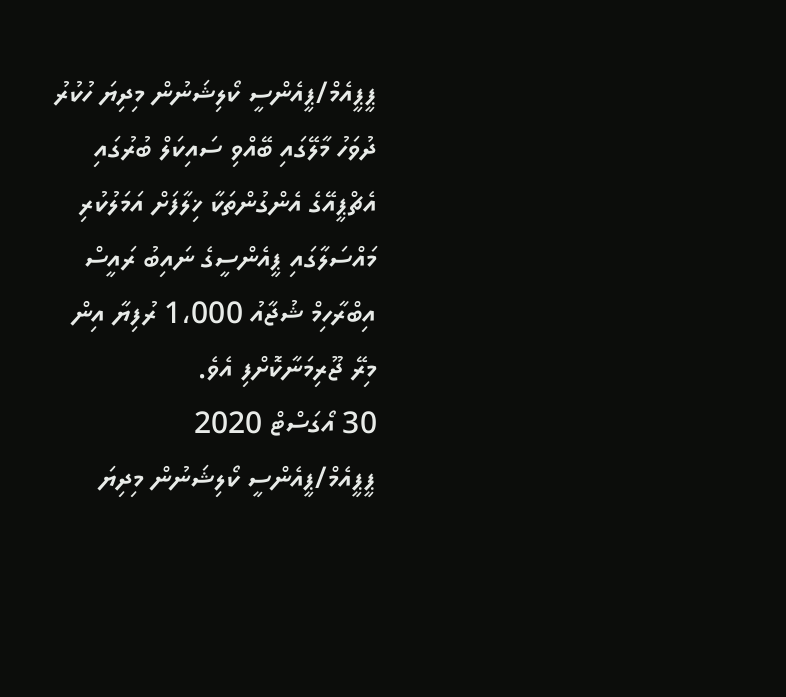ޕީޕީއެމް/ޕީއެންސީ ކޯލިޝަނުން މިދިޔަ ހުކުރު ދުވަހު މާލޭގައި ބޭއްވި ސައިކަލް ބުރުގައި އެޗްޕީއޭގެ އެންގުންތަކާ ޚިލާފަށް އަމަލުކުރި މައްސަލާގައި ޕީއެންސީގެ ނައިބު ރައީސް އިބްރާހިމް ޝުޖާއު 1،000 ރުފިޔާ އިން މިރޭ ޖޫރިމަނާކޮށްފި އެވެ.
30 އޯގަސްޓް 2020
ޕީޕީއެމް/ޕީއެންސީ ކޯލިޝަނުން މިދިޔަ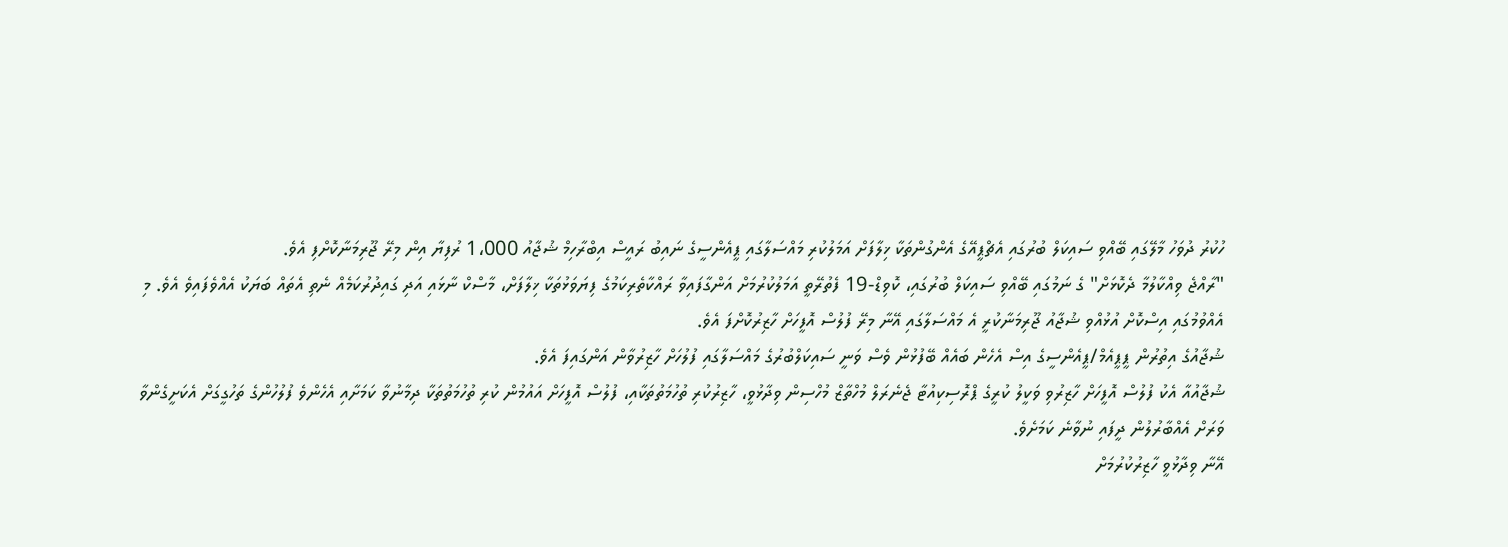ހުކުރު ދުވަހު މާލޭގައި ބޭއްވި ސައިކަލް ބުރުގައި އެޗްޕީއޭގެ އެންގުންތަކާ ޚިލާފަށް އަމަލުކުރި މައްސަލާގައި ޕީއެންސީގެ ނައިބު ރައީސް އިބްރާހިމް ޝުޖާއު 1،000 ރުފިޔާ އިން މިރޭ ޖޫރިމަނާކޮށްފި އެވެ.
"ރާއްޖެ ވިއްކާލުމާ ދެކޮޅަށް" ގެ ނަމުގައި ބޭއްވި ސައިކަލް ބުރުގައި، ކޮވިޑް-19 ފެތުރޭތީ އަމަލުކުރުމަށް އަންގާފައިވާ ރައްކާތެރިކަމުގެ ފިޔަވަޅުތަކާ ޚިލާފަށް، މާސްކް ނާޅައި އަދި ގައިދުރުކަމެއް ނެތި އެތައް ބަޔަކު އެއްވެފައިވެ އެވެ. މި އެއްވުމުގައި އިސްކޮށް އުޅުއްވި ޝުޖާއު ޖޫރިމަނާކުރީ އެ މައްސަލާގައި އޭނާ މިރޭ ފުލުސް އޮފީހަށް ހާޒިރުކޮށްފަ އެވެ.
ޝުޖާއުގެ އިތުރުން ޕީޕީއެމް/ޕީއެންސީގެ އިސް އެހެން ބައެއް ބޭފުޅުން ވެސް ވަނީ ސައިކަލްބުރުގެ މައްސަލާގައި ފުލުހަށް ހާޒިރުވާން އަންގައިފަ އެވެ.
ޝުޖާއުއާ އެކު ފުލުސް އޮފީހަށް ހާޒިރުވި ވަކީލު ކުރީގެ ޕްރޮސިކިއުޓާ ޖެނެރަލް މުހްތާޒް މުހްސިން ވިދާޅުވީ، ހާޒިރުކުރި ތުހުމަތުތަކާއި، ފުލުސް އޮފީހަށް އައުމުން ކުރި ތުހުމަތުތަކާ ދިމާނުވާ ކަމަށާއި އެހެންވެ ފުލުހުންގެ ތަހުގީގަށް އެކަށީގެންވާ ވަރަށް އެއްބާރުލުން ދީފައި ނުވާނެ ކަމަށެވެ.
އޭނާ ވިދާޅުވީ ހާޒިރުކުރުމަށް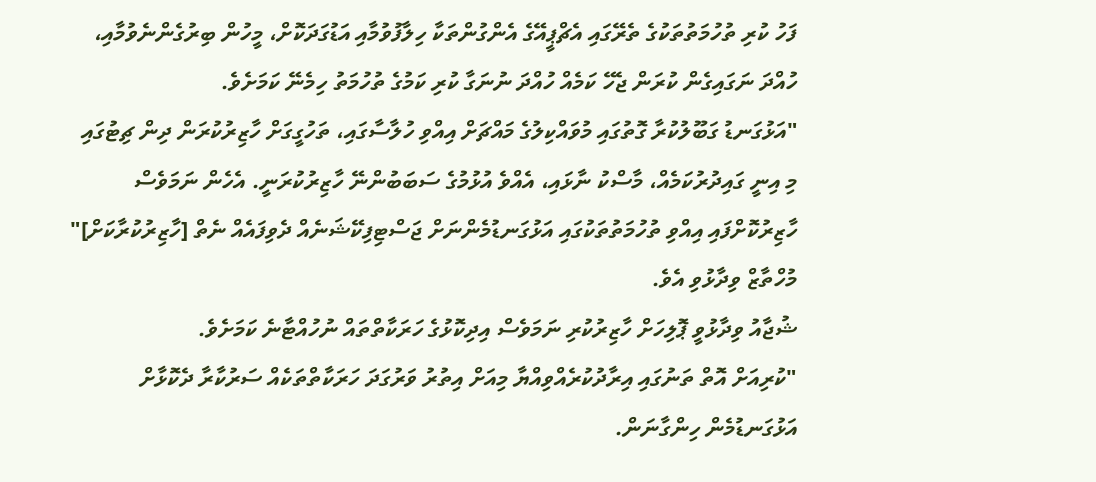ފަހު ކުރި ތުހުމަތުތަކުގެ ތެރޭގައި އެޗްޕީއޭގެ އެންގުންތަކާ ހިލާފުވުމާއި އަޑުގަދަކޮށް، މީހުން ބިރުގެންނެވުމާއި، ހުއްދަ ނަގައިގެން ކުރަން ޖެހޭ ކަމެއް ހުއްދަ ނުނަގާ ކުރި ކަމުގެ ތުހުމަތު ހިމެނޭ ކަމަށެވެ.
"އަޅުގަނޑު ގަބޫލުކުރާ ގޮތުގައި މުވައްކިލުގެ މައްޗަށް އިއްވި ހުލާސާގައި، ތަހުގީގަށް ހާޒިރުކުރަން ދިން ޗިޓުގައި މި އިނީ ގައިދުރުކަމެއް، މާސްކު ނާޅައި، އެއްވެ އުޅުމުގެ ސަބަބުންނޭ ހާޒިރުކުރަނީ. އެހެން ނަމަވެސް ހާޒިރުކޮށްފައި އިއްވި ތުހުމަތުތަކުގައި އަޅުގަނޑުމެންނަށް ޖަސްޓިފިކޭޝަނެއް ދެވިފައެއް ނެތް [ހާޒިރުކުރާކަށް]" މުހްތާޒް ވިދާޅުވި އެވެ.
ޝުޖާއު ވިދާޅުވީ ޕޮލިހަށް ހާޒިރުކުރި ނަމަވެސް އިދިކޮޅުގެ ހަރަކާތްތައް ނުހުއްޓާނެ ކަމަށެވެ.
"ކުރިއަށް އޮތް ތަނުގައި އިރާދުކުރެއްވިއްޔާ މިއަށް އިތުރު ވަރުގަދަ ހަރަކާތްތަކެއް ސަރުކާރާ ދެކޮޅާށް އަޅުގަނޑުމެން ހިންގާނަން.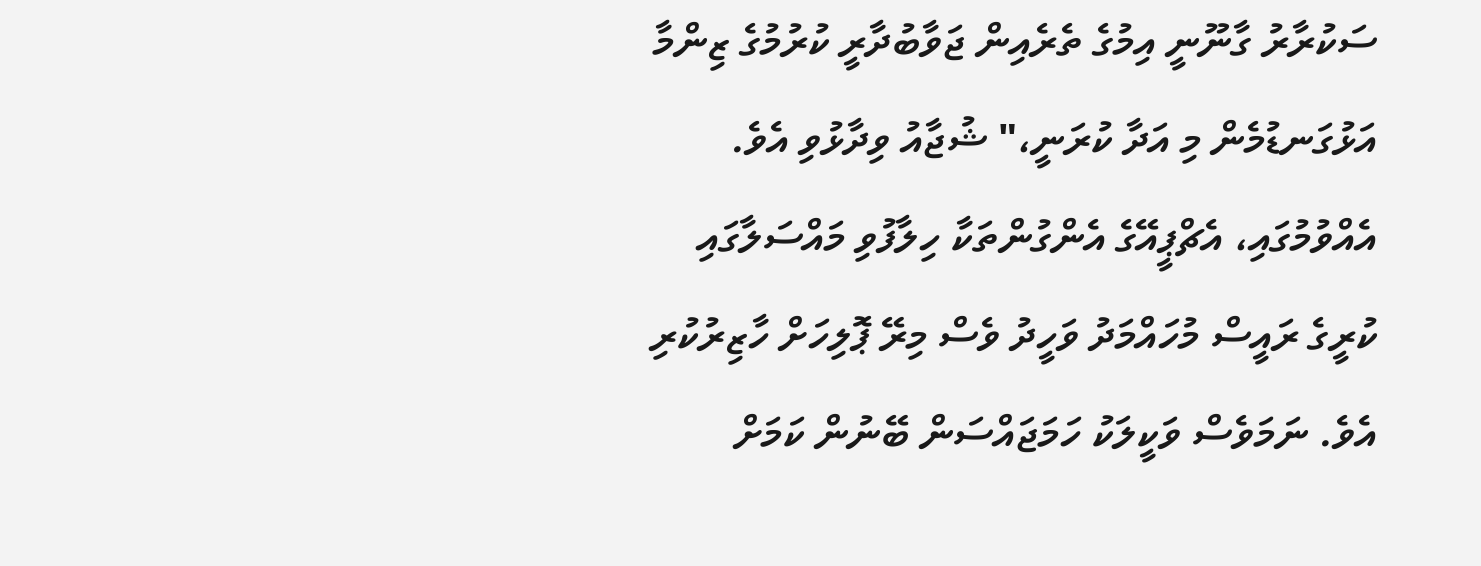ސަކުރާރު ގާނޫނީ އިމުގެ ތެރެއިން ޖަވާބުދާރީ ކުރުމުގެ ޒިންމާ އަޅުގަނޑުމެން މި އަދާ ކުރަނީ،" ޝުޖާއު ވިދާޅުވި އެވެ.
އެއްވުމުގައި، އެޗްޕީއޭގެ އެންގުންތަކާ ހިލާފުވި މައްސަލާގައި ކުރީގެ ރައީސް މުހައްމަދު ވަހީދު ވެސް މިރޭ ޕޮލިހަށް ހާޒިރުކުރި އެވެ. ނަމަވެސް ވަކީލަކު ހަމަޖައްސަން ބޭނުން ކަމަށް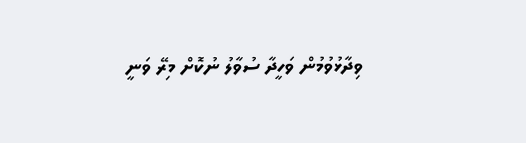ވިދާޅުވުމުން ވަހީދާ ސުވާލު ނުކޮށް މިރޭ ވަނީ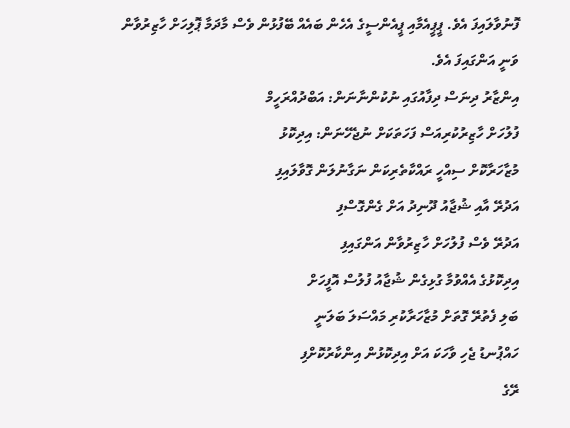ފޮނުވާލައިފަ އެވެ. ޕީޕީއެމާއި ޕީއެންސީގެ އެހެން ބައެއް ބޭފުޅުން ވެސް މާދަމާ ޕޮލިހަށް ހާޒިރުވާން ވަނީ އަންގައިފަ އެވެ.
އިންޒާރު ދިނަސް ދިފާއުގައި ނުކުންނާނަން: އަބްދުއްރަހީމް
ފުލުހަށް ހާޒިރުކުރިއަސް ފަހަތަކަށް ނުޖެހޭނަން: އިދިކޮޅު
މުޒާހަރާކޮށް ސިއްހީ ރައްކާތެރިކަން ނަގާނުލަން ގޮވާލައިފި
އަދުރޭ އާއި ޝުޖާއު ދޫނިދު އަށް ގެންގޮސްފި
އަދުރޭ ވެސް ފުލުހަށް ހާޒިރުވާން އަންގައިފި
އިދިކޮޅުގެ އެއްވުމާ ގުޅިގެން ޝުޖާއު ފުލުސް އޮފީހަށް
ބަލި ފެތުރޭ ގޮތަށް މުޒާހަރާކުރި މައްސަލަ ބަލަނީ
ހައްޕުނޑު ޖެހި ވާހަކަ އަށް އިދިކޮޅުން އިންކާރުކޮށްފި
ރޭގެ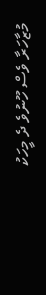މުޒާހަރާ ވެސް ހޫނުވެ ދެ މީހަކު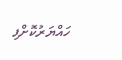ހައްޔަރުކޮށްފި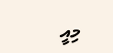މިއީ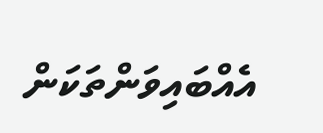އެއްބައިވަންތަކަން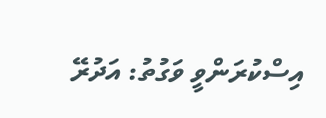އިސްކުރަންވީ ވަގުތު: އަދުރޭ